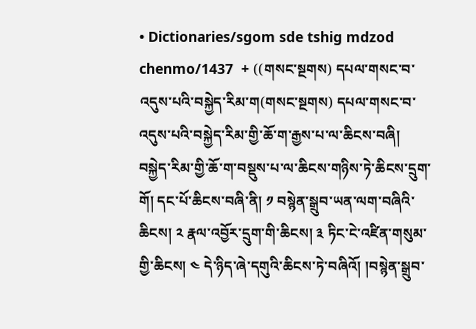• Dictionaries/sgom sde tshig mdzod chenmo/1437  + ((གསང་སྔགས) དཔལ་གསང་བ་འདུས་པའི་བསྐྱེད་རིམ་ག(གསང་སྔགས) དཔལ་གསང་བ་འདུས་པའི་བསྐྱེད་རིམ་གྱི་ཆོ་ག་རྒྱས་པ་ལ་ཆིངས་བཞི། བསྐྱེད་རིམ་གྱི་ཆོ་ག་བསྡུས་པ་ལ་ཆིངས་གཉིས་ཏེ་ཆིངས་དྲུག་གོ། དང་པོ་ཆིངས་བཞི་ནི། ༡ བསྙེན་སྒྲུབ་ཡན་ལག་བཞིའི་ཆིངས། ༢ རྣལ་འབྱོར་དྲུག་གི་ཆིངས། ༣ ཏིང་ངེ་འཛིན་གསུམ་གྱི་ཆིངས། ༤ དེ་ཉིད་ཞེ་དགུའི་ཆིངས་ཏེ་བཞིའོ། །བསྙེན་སྒྲུབ་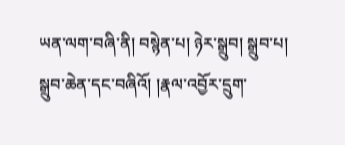ཡན་ལག་བཞི་ནི། བསྙེན་པ། ཉེར་སྒྲུབ། སྒྲུབ་པ། སྒྲུབ་ཆེན་དང་བཞིའོ། །རྣལ་འབྱོར་དྲུག་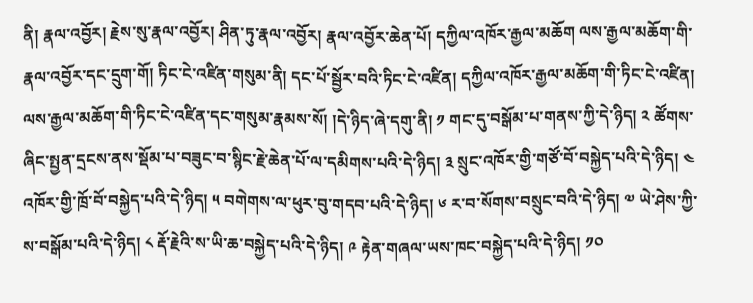ནི། རྣལ་འབྱོར། རྗེས་སུ་རྣལ་འབྱོར། ཤིན་ཏུ་རྣལ་འབྱོར། རྣལ་འབྱོར་ཆེན་པོ། དཀྱིལ་འཁོར་རྒྱལ་མཆོག ལས་རྒྱལ་མཆོག་གི་རྣལ་འབྱོར་དང་དྲུག་གོ། ཏིང་ངེ་འཛིན་གསུམ་ནི། དང་པོ་སྦྱོར་བའི་ཏིང་ངེ་འཛིན། དཀྱིལ་འཁོར་རྒྱལ་མཆོག་གི་ཏིང་ངེ་འཛིན། ལས་རྒྱལ་མཆོག་གི་ཏིང་ངེ་འཛིན་དང་གསུམ་རྣམས་སོ། །དེ་ཉིད་ཞེ་དགུ་ནི། ༡ གང་དུ་བསྒོམ་པ་གནས་ཀྱི་དེ་ཉིད། ༢ ཚོགས་ཞིང་སྤྱན་དྲངས་ནས་སྡོམ་པ་བཟུང་བ་སྙིང་རྗེ་ཆེན་པོ་ལ་དམིགས་པའི་དེ་ཉིད། ༣ སྲུང་འཁོར་གྱི་གཙོ་བོ་བསྐྱེད་པའི་དེ་ཉིད། ༤ འཁོར་གྱི་ཁྲོ་བོ་བསྐྱེད་པའི་དེ་ཉིད། ༥ བགེགས་ལ་ཕུར་བུ་གདབ་པའི་དེ་ཉིད། ༦ ར་བ་སོགས་བསྲུང་བའི་དེ་ཉིད། ༧ ཡེ་ཤེས་ཀྱི་ས་བསྒོམ་པའི་དེ་ཉིད། ༨ རྡོ་རྗེའི་ས་ཡི་ཆ་བསྐྱེད་པའི་དེ་ཉིད། ༩ རྟེན་གཞལ་ཡས་ཁང་བསྐྱེད་པའི་དེ་ཉིད། ༡༠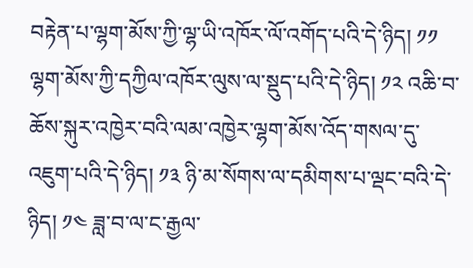བརྟེན་པ་ལྷག་མོས་ཀྱི་ལྷ་ཡི་འཁོར་ལོ་འགོད་པའི་དེ་ཉིད། ༡༡ ལྷག་མོས་ཀྱི་དཀྱིལ་འཁོར་ལུས་ལ་སྡུད་པའི་དེ་ཉིད། ༡༢ འཆི་བ་ཆོས་སྐུར་འཁྱེར་བའི་ལམ་འཁྱེར་ལྷག་མོས་འོད་གསལ་དུ་འཇུག་པའི་དེ་ཉིད། ༡༣ ཉི་མ་སོགས་ལ་དམིགས་པ་ལྡང་བའི་དེ་ཉིད། ༡༤ ཟླ་བ་ལ་ང་རྒྱལ་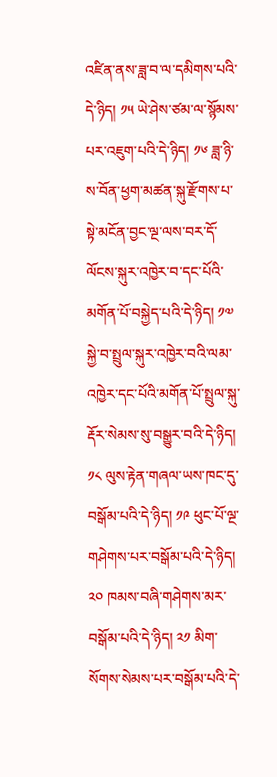འཛིན་ནས་ཟླ་བ་ལ་དམིགས་པའི་དེ་ཉིད། ༡༥ ཡེ་ཤེས་ཙམ་ལ་སྙོམས་པར་འཇུག་པའི་དེ་ཉིད། ༡༦ ཟླ་ཉི་ས་བོན་ཕྱག་མཚན་སྐུ་རྫོགས་པ་སྟེ་མངོན་བྱང་ལྔ་ལས་བར་དོ་ལོངས་སྐུར་འཁྱེར་བ་དང་པོའི་མགོན་པོ་བསྐྱེད་པའི་དེ་ཉིད། ༡༧ སྐྱེ་བ་སྤྲུལ་སྐུར་འཁྱེར་བའི་ལམ་འཁྱེར་དང་པོའི་མགོན་པོ་སྤྲུལ་སྐུ་རྡོར་སེམས་སུ་བསྒྱུར་བའི་དེ་ཉིད། ༡༨ ལུས་རྟེན་གཞལ་ཡས་ཁང་དུ་བསྒོམ་པའི་དེ་ཉིད། ༡༩ ཕུང་པོ་ལྔ་གཤེགས་པར་བསྒོམ་པའི་དེ་ཉིད། ༢༠ ཁམས་བཞི་གཤེགས་མར་བསྒོམ་པའི་དེ་ཉིད། ༢༡ མིག་སོགས་སེམས་པར་བསྒོམ་པའི་དེ་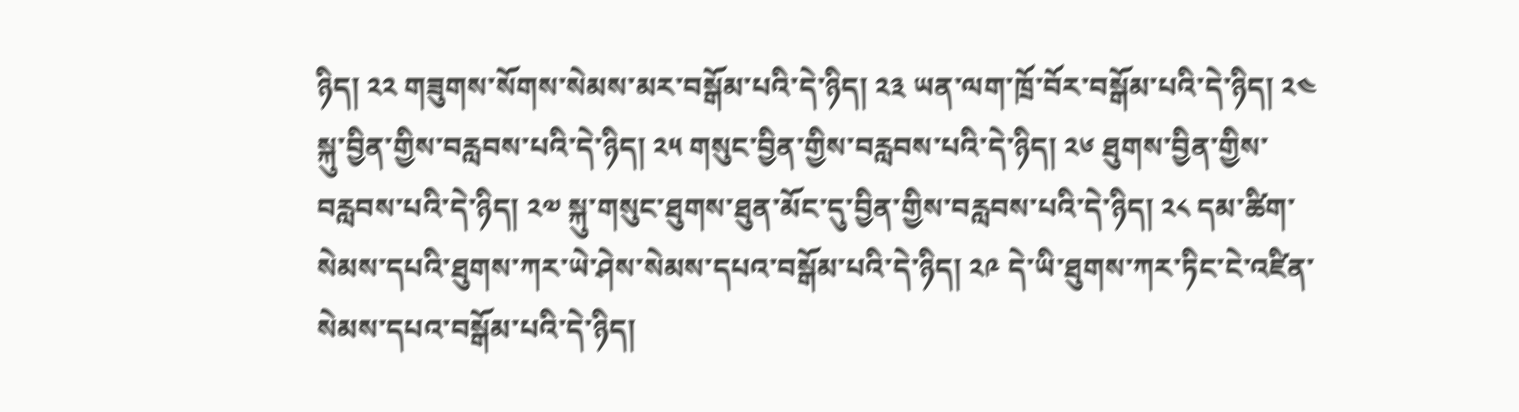ཉིད། ༢༢ གཟུགས་སོགས་སེམས་མར་བསྒོམ་པའི་དེ་ཉིད། ༢༣ ཡན་ལག་ཁྲོ་བོར་བསྒོམ་པའི་དེ་ཉིད། ༢༤ སྐུ་བྱིན་གྱིས་བརླབས་པའི་དེ་ཉིད། ༢༥ གསུང་བྱིན་གྱིས་བརླབས་པའི་དེ་ཉིད། ༢༦ ཐུགས་བྱིན་གྱིས་བརླབས་པའི་དེ་ཉིད། ༢༧ སྐུ་གསུང་ཐུགས་ཐུན་མོང་དུ་བྱིན་གྱིས་བརླབས་པའི་དེ་ཉིད། ༢༨ དམ་ཚིག་སེམས་དཔའི་ཐུགས་ཀར་ཡེ་ཤེས་སེམས་དཔའ་བསྒོམ་པའི་དེ་ཉིད། ༢༩ དེ་ཡི་ཐུགས་ཀར་ཏིང་ངེ་འཛིན་སེམས་དཔའ་བསྒོམ་པའི་དེ་ཉིད།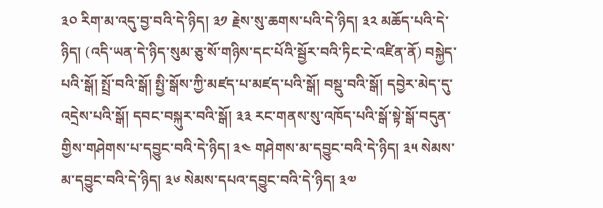༣༠ རིག་མ་འདུ་བྱ་བའི་དེ་ཉིད། ༣༡ རྗེས་སུ་ཆགས་པའི་དེ་ཉིད། ༣༢ མཆོད་པའི་དེ་ཉིད། (འདི་ཡན་དེ་ཉིད་སུམ་ཅུ་སོ་གཉིས་དང་པོའི་སྦྱོར་བའི་ཏིང་ངེ་འཛིན་ནོ) བསྐྱེད་པའི་སྒོ། སྤྲོ་བའི་སྒོ། སྤྱི་སྒོས་ཀྱི་མཛད་པ་མཛད་པའི་སྒོ། བསྡུ་བའི་སྒོ། དབྱེར་མེད་དུ་འདྲེས་པའི་སྒོ། དབང་བསྐུར་བའི་སྒོ། ༣༣ རང་གནས་སུ་འཁོད་པའི་སྒོ་སྟེ་སྒོ་བདུན་གྱིས་གཤེགས་པ་དབྱུང་བའི་དེ་ཉིད། ༣༤ གཤེགས་མ་དབྱུང་བའི་དེ་ཉིད། ༣༥ སེམས་མ་དབྱུང་བའི་དེ་ཉིད། ༣༦ སེམས་དཔའ་དབྱུང་བའི་དེ་ཉིད། ༣༧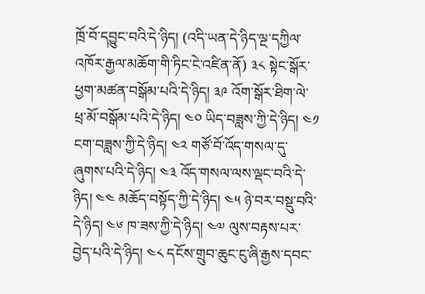ཁྲོ་བོ་དབྱུང་བའི་དེ་ཉིད། (འདི་ཡན་དེ་ཉིད་ལྔ་དཀྱིལ་འཁོར་རྒྱལ་མཆོག་གི་ཏིང་ངེ་འཛིན་ནོ) ༣༨ སྟེང་སྒོར་ཕྱག་མཚན་བསྒོམ་པའི་དེ་ཉིད། ༣༩ འོག་སྒོར་ཐིག་ལེ་ཕྲ་མོ་བསྒོམ་པའི་དེ་ཉིད། ༤༠ ཡིད་བཟླས་ཀྱི་དེ་ཉིད། ༤༡ ངག་བཟླས་ཀྱི་དེ་ཉིད། ༤༢ གཙོ་བོ་འོད་གསལ་དུ་ཞུགས་པའི་དེ་ཉིད། ༤༣ འོད་གསལ་ལས་ལྡང་བའི་དེ་ཉིད། ༤༤ མཆོད་བསྟོད་ཀྱི་དེ་ཉིད། ༤༥ ཉེ་བར་བསྡུ་བའི་དེ་ཉིད། ༤༦ ཁ་ཟས་ཀྱི་དེ་ཉིད། ༤༧ ལུས་བརྟས་པར་བྱེད་པའི་དེ་ཉིད། ༤༨ དངོས་གྲུབ་ཆུང་ངུ་ཞི་རྒྱས་དབང་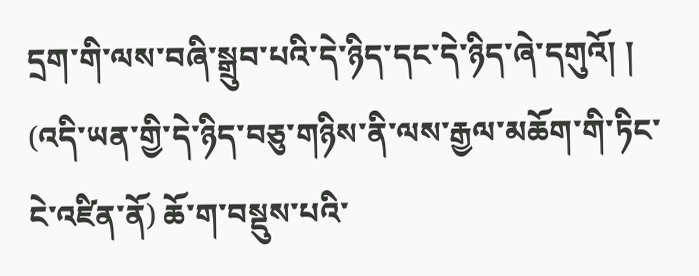དྲག་གི་ལས་བཞི་སྒྲུབ་པའི་དེ་ཉིད་དང་དེ་ཉིད་ཞེ་དགུའོ། ། (འདི་ཡན་གྱི་དེ་ཉིད་བཅུ་གཉིས་ནི་ལས་རྒྱལ་མཆོག་གི་ཏིང་ངེ་འཛིན་ནོ) ཆོ་ག་བསྡུས་པའི་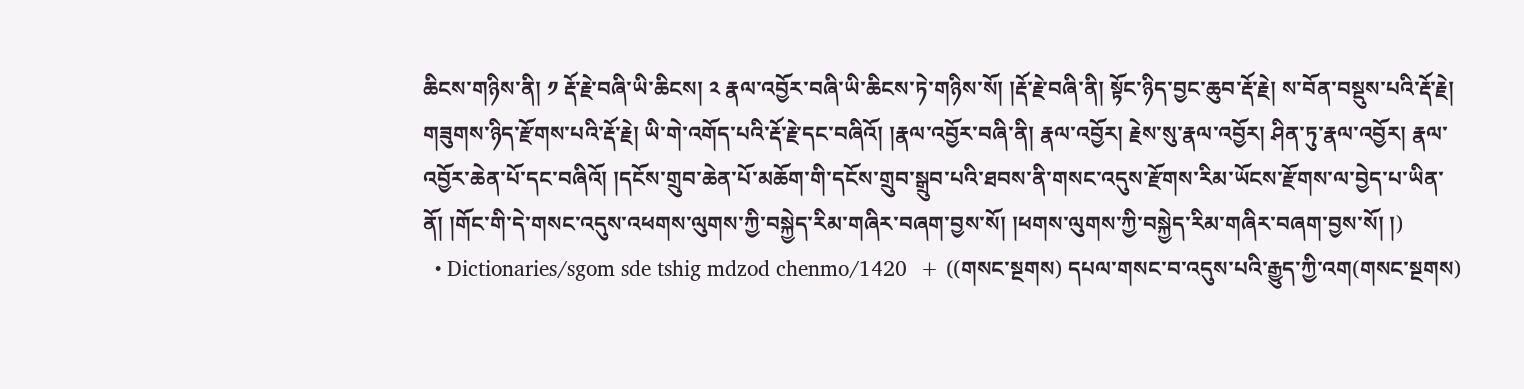ཆིངས་གཉིས་ནི། ༡ རྡོ་རྗེ་བཞི་ཡི་ཆིངས། ༢ རྣལ་འབྱོར་བཞི་ཡི་ཆིངས་ཏེ་གཉིས་སོ། །རྡོ་རྗེ་བཞི་ནི། སྟོང་ཉིད་བྱང་ཆུབ་རྡོ་རྗེ། ས་བོན་བསྡུས་པའི་རྡོ་རྗེ། གཟུགས་ཉིད་རྫོགས་པའི་རྡོ་རྗེ། ཡི་གེ་འགོད་པའི་རྡོ་རྗེ་དང་བཞིའོ། །རྣལ་འབྱོར་བཞི་ནི། རྣལ་འབྱོར། རྗེས་སུ་རྣལ་འབྱོར། ཤིན་ཏུ་རྣལ་འབྱོར། རྣལ་འབྱོར་ཆེན་པོ་དང་བཞིའོ། །དངོས་གྲུབ་ཆེན་པོ་མཆོག་གི་དངོས་གྲུབ་སྒྲུབ་པའི་ཐབས་ནི་གསང་འདུས་རྫོགས་རིམ་ཡོངས་རྫོགས་ལ་བྱེད་པ་ཡིན་ནོ། །གོང་གི་དེ་གསང་འདུས་འཕགས་ལུགས་ཀྱི་བསྐྱེད་རིམ་གཞིར་བཞག་བྱས་སོ། །ཕགས་ལུགས་ཀྱི་བསྐྱེད་རིམ་གཞིར་བཞག་བྱས་སོ། །)
  • Dictionaries/sgom sde tshig mdzod chenmo/1420  + ((གསང་སྔགས) དཔལ་གསང་བ་འདུས་པའི་རྒྱུད་ཀྱི་འག(གསང་སྔགས)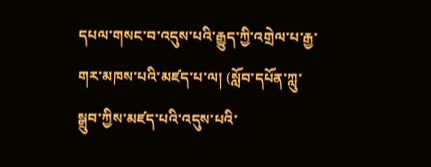དཔལ་གསང་བ་འདུས་པའི་རྒྱུད་ཀྱི་འགྲེལ་པ་རྒྱ་གར་མཁས་པའི་མཛད་པ་ལ། (སློབ་དཔོན་ཀླུ་སྒྲུབ་ཀྱིས་མཛད་པའི་འདུས་པའི་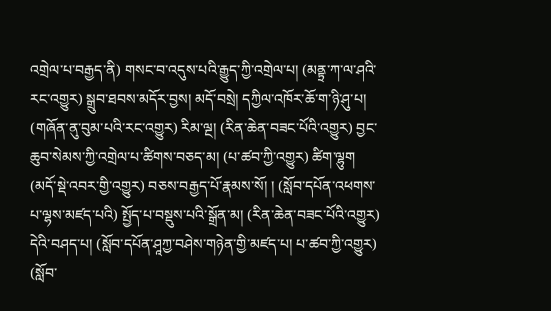འགྲེལ་པ་བརྒྱད་ནི) གསང་བ་འདུས་པའི་རྒྱུད་ཀྱི་འགྲེལ་པ། (མནྟྲ་ཀ་ལ་ཤའི་རང་འགྱུར) སྒྲུབ་ཐབས་མདོར་བྱས། མདོ་བསྲེ། དཀྱིལ་འཁོར་ཆོ་ག་ཉི་ཤུ་པ། (གཞོན་ནུ་བུམ་པའི་རང་འགྱུར) རིམ་ལྔ། (རིན་ཆེན་བཟང་པོའི་འགྱུར) བྱང་ཆུབ་སེམས་ཀྱི་འགྲེལ་པ་ཚིགས་བཅད་མ། (པ་ཚབ་ཀྱི་འགྱུར) ཚིག་ལྷུག (མདོ་སྡེ་འབར་གྱི་འགྱུར) བཅས་བརྒྱད་པོ་རྣམས་སོ། ། (སློབ་དཔོན་འཕགས་པ་ལྷས་མཛད་པའི) སྤྱོད་པ་བསྡུས་པའི་སྒྲོན་མ། (རིན་ཆེན་བཟང་པོའི་འགྱུར) དེའི་བཤད་པ། (སློབ་དཔོན་ཤཱཀྱ་བཤེས་གཉེན་གྱི་མཛད་པ། པ་ཚབ་ཀྱི་འགྱུར) (སློབ་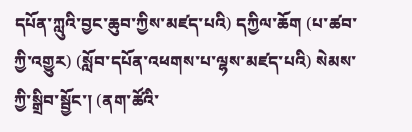དཔོན་ཀླུའི་བྱང་ཆུབ་ཀྱིས་མཛད་པའི) དཀྱིལ་ཆོག (པ་ཚབ་ཀྱི་འགྱུར) (སློབ་དཔོན་འཕགས་པ་ལྷས་མཛད་པའི) སེམས་ཀྱི་སྒྲིབ་སྦྱོང་། (ནག་ཚོའི་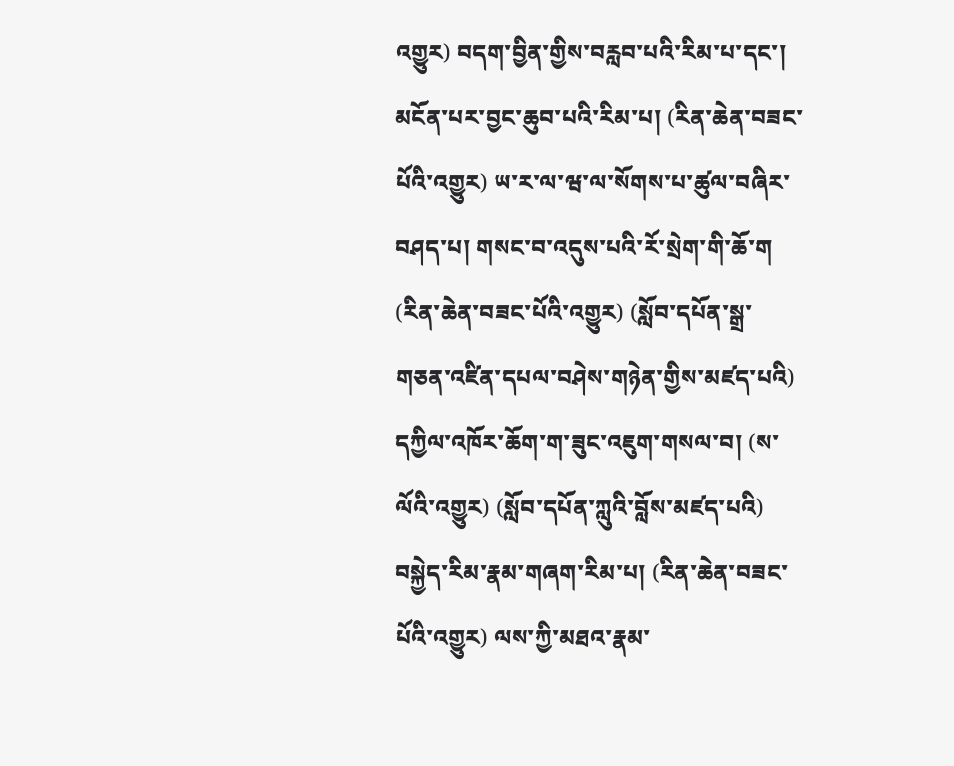འགྱུར) བདག་བྱིན་གྱིས་བརླབ་པའི་རིམ་པ་དང་། མངོན་པར་བྱང་ཆུབ་པའི་རིམ་པ། (རིན་ཆེན་བཟང་པོའི་འགྱུར) ཡ་ར་ལ་ཝ་ལ་སོགས་པ་ཚུལ་བཞིར་བཤད་པ། གསང་བ་འདུས་པའི་རོ་སྲེག་གི་ཆོ་ག (རིན་ཆེན་བཟང་པོའི་འགྱུར) (སློབ་དཔོན་སྒྲ་གཅན་འཛིན་དཔལ་བཤེས་གཉེན་གྱིས་མཛད་པའི) དཀྱིལ་འཁོར་ཆོག་ག་ཟུང་འཇུག་གསལ་བ། (ས་ལོའི་འགྱུར) (སློབ་དཔོན་ཀླུའི་བློས་མཛད་པའི) བསྐྱེད་རིམ་རྣམ་གཞག་རིམ་པ། (རིན་ཆེན་བཟང་པོའི་འགྱུར) ལས་ཀྱི་མཐའ་རྣམ་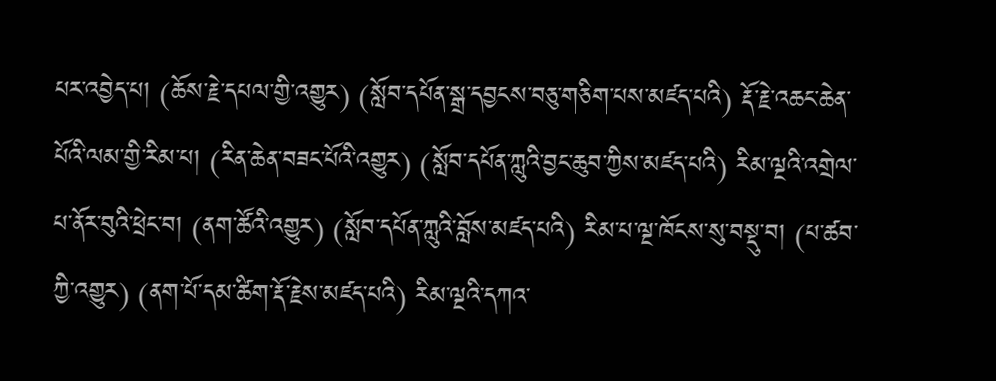པར་འབྱེད་པ། (ཆོས་རྗེ་དཔལ་གྱི་འགྱུར) (སློབ་དཔོན་སྒྲ་དབྱངས་བཅུ་གཅིག་པས་མཛད་པའི) རྡོ་རྗེ་འཆང་ཆེན་པོའི་ལམ་གྱི་རིམ་པ། (རིན་ཆེན་བཟང་པོའི་འགྱུར) (སློབ་དཔོན་ཀླུའི་བྱང་ཆུབ་ཀྱིས་མཛད་པའི) རིམ་ལྔའི་འགྲེལ་པ་ནོར་བུའི་ཕྲེང་བ། (ནག་ཚོའི་འགྱུར) (སློབ་དཔོན་ཀླུའི་བློས་མཛད་པའི) རིམ་པ་ལྔ་ཁོངས་སུ་བསྡུ་བ། (པ་ཚབ་ཀྱི་འགྱུར) (ནག་པོ་དམ་ཚིག་རྡོ་རྗེས་མཛད་པའི) རིམ་ལྔའི་དཀའ་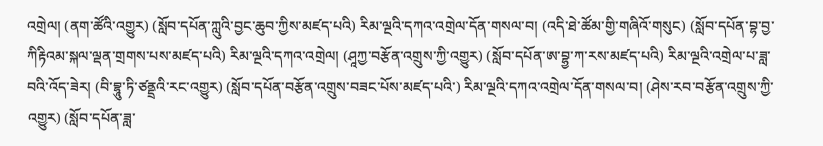འགྲེལ། (ནག་ཚོའི་འགྱུར) (སློབ་དཔོན་ཀླུའི་བྱང་ཆུབ་ཀྱིས་མཛད་པའི) རིམ་ལྔའི་དཀའ་འགྲེལ་དོན་གསལ་བ། (འདི་ཐེ་ཚོམ་གྱི་གཞིའོ་གསུང) (སློབ་དཔོན་བྷ་བྱ་ཀིརྟིའམ་སྐལ་ལྡན་གྲགས་པས་མཛད་པའི) རིམ་ལྔའི་དཀའ་འགྲེལ། (ཤཱཀྱ་བརྩོན་འགྲུས་ཀྱི་འགྱུར) (སློབ་དཔོན་ཨ་བྷྱ་ཀ་རས་མཛད་པའི) རིམ་ལྔའི་འགྲེལ་པ་ཟླ་བའི་འོད་ཟེར། (བི་བྷཱུ་ཏི་ཙནྡྲའི་རང་འགྱུར) (སློབ་དཔོན་བརྩོན་འགྲུས་བཟང་པོས་མཛད་པའི་) རིམ་ལྔའི་དཀའ་འགྲེལ་དོན་གསལ་བ། (ཤེས་རབ་བརྩོན་འགྲུས་ཀྱི་འགྱུར) (སློབ་དཔོན་ཟླ་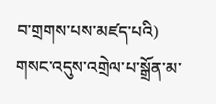བ་གྲགས་པས་མཛད་པའི) གསང་འདུས་འགྲེལ་པ་སྒྲོན་མ་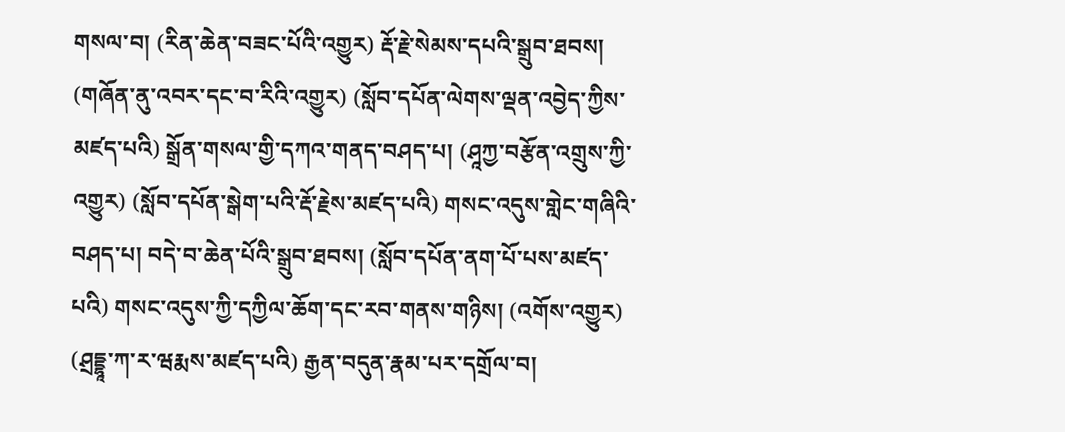གསལ་བ། (རིན་ཆེན་བཟང་པོའི་འགྱུར) རྡོ་རྗེ་སེམས་དཔའི་སྒྲུབ་ཐབས། (གཞོན་ནུ་འབར་དང་བ་རིའི་འགྱུར) (སློབ་དཔོན་ལེགས་ལྡན་འབྱེད་ཀྱིས་མཛད་པའི) སྒྲོན་གསལ་གྱི་དཀའ་གནད་བཤད་པ། (ཤཱཀྱ་བརྩོན་འགྲུས་ཀྱི་འགྱུར) (སློབ་དཔོན་སྒེག་པའི་རྡོ་རྗེས་མཛད་པའི) གསང་འདུས་གླེང་གཞིའི་བཤད་པ། བདེ་བ་ཆེན་པོའི་སྒྲུབ་ཐབས། (སློབ་དཔོན་ནག་པོ་པས་མཛད་པའི) གསང་འདུས་ཀྱི་དཀྱིལ་ཆོག་དང་རབ་གནས་གཉིས། (འགོས་འགྱུར) (ཤྲདྡྷཱ་ཀ་ར་ཝརྨས་མཛད་པའི) རྒྱན་བདུན་རྣམ་པར་དགྲོལ་བ།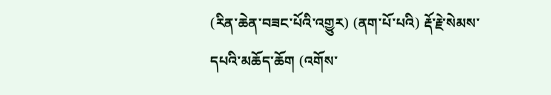(རིན་ཆེན་བཟང་པོའི་འགྱུར) (ནག་པོ་པའི) རྡོ་རྗེ་སེམས་དཔའི་མཆོད་ཆོག (འགོས་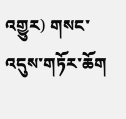འགྱུར) གསང་འདུས་གཏོར་ཆོག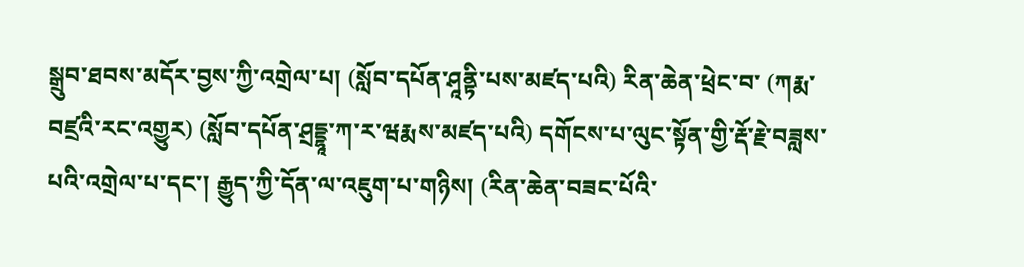སྒྲུབ་ཐབས་མདོར་བྱས་ཀྱི་འགྲེལ་པ། (སློབ་དཔོན་ཤཱནྟི་པས་མཛད་པའི) རིན་ཆེན་ཕྲེང་བ་ (ཀརྨ་བཛྲའི་རང་འགྱུར) (སློབ་དཔོན་ཤྲདྡྷཱ་ཀ་ར་ཝརྨས་མཛད་པའི) དགོངས་པ་ལུང་སྟོན་གྱི་རྡོ་རྗེ་བཟླས་པའི་འགྲེལ་པ་དང་། རྒྱུད་ཀྱི་དོན་ལ་འཇུག་པ་གཉིས། (རིན་ཆེན་བཟང་པོའི་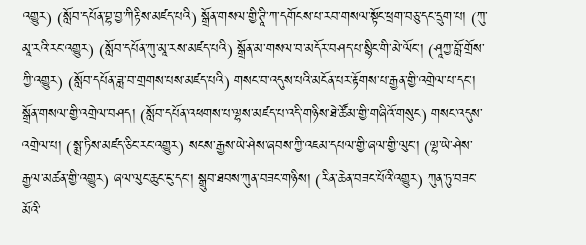འགྱུར) (སློབ་དཔོན་བྷ་བྱ་ཀིརྟིས་མཛད་པའི) སྒྲོན་གསལ་གྱི་ཊཱི་ཀ་དགོངས་པ་རབ་གསལ་སྟོང་ཕྲག་བཅུ་དང་དྲུག་པ། (ཀུ་མཱ་རའི་རང་འགྱུར) (སློབ་དཔོན་ཀུ་མཱ་རས་མཛད་པའི) སྒྲོན་མ་གསལ་བ་མདོར་བཤད་པ་སྙིང་གི་མེ་ལོང་། (ཤཱཀྱ་བློ་གྲོས་ཀྱི་འགྱུར) (སློབ་དཔོན་ཟླ་བ་གྲགས་པས་མཛད་པའི) གསང་བ་འདུས་པའི་མངོན་པར་རྟོགས་པ་རྒྱན་གྱི་འགྲེལ་པ་དང་། སྒྲོན་གསལ་གྱི་འགྲེལ་བཤད། (སློབ་དཔོན་འཕགས་པ་ལྷས་མཛད་པ་འདི་གཉིས་ཐེ་ཚོམ་གྱི་གཞིའོ་གསུང) གསང་འདུས་འགྲེལ་པ། (སྨྲ་ཏིས་མཛད་ཅིང་རང་འགྱུར) སངས་རྒྱས་ཡེ་ཤེས་ཞབས་ཀྱི་འཇམ་དཔལ་གྱི་ཞལ་གྱི་ལུང་། (ལྷ་ཡེ་ཤེས་རྒྱལ་མཚན་གྱི་འགྱུར) ཞལ་ལུང་ཆུང་ངུ་དང་། སྒྲུབ་ཐབས་ཀུན་བཟང་གཉིས། (རིན་ཆེན་བཟང་པོའི་འགྱུར) ཀུན་ཏུ་བཟང་མོའི་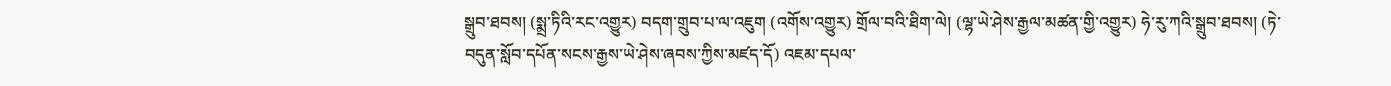སྒྲུབ་ཐབས། (སྨྲ་ཏིའི་རང་འགྱུར) བདག་གྲུབ་པ་ལ་འཇུག (འགོས་འགྱུར) གྲོལ་བའི་ཐིག་ལེ། (ལྷ་ཡེ་ཤེས་རྒྱལ་མཚན་གྱི་འགྱུར) ཧེ་རུ་ཀའི་སྒྲུབ་ཐབས། (ཏེ་བདུན་སློབ་དཔོན་སངས་རྒྱས་ཡེ་ཤེས་ཞབས་ཀྱིས་མཛད་དོ) འཇམ་དཔལ་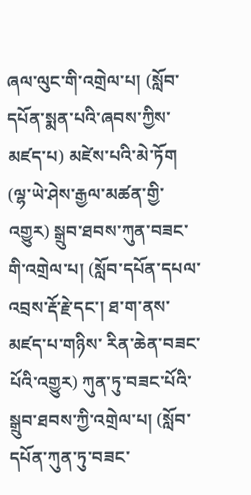ཞལ་ལུང་གི་འགྲེལ་པ། (སློབ་དཔོན་སྨན་པའི་ཞབས་ཀྱིས་མཛད་པ) མཛེས་པའི་མེ་ཏོག (ལྷ་ཡེ་ཤེས་རྒྱལ་མཚན་གྱི་འགྱུར) སྒྲུབ་ཐབས་ཀུན་བཟང་གི་འགྲེལ་པ། (སློབ་དཔོན་དཔལ་འབྲས་རྡོ་རྗེ་དང་། ཐ་ག་ནས་མཛད་པ་གཉིས་ རིན་ཆེན་བཟང་པོའི་འགྱུར) ཀུན་ཏུ་བཟང་པོའི་སྒྲུབ་ཐབས་ཀྱི་འགྲེལ་པ། (སློབ་དཔོན་ཀུན་ཏུ་བཟང་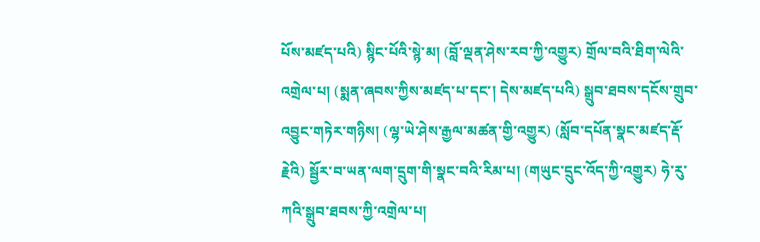པོས་མཛད་པའི) སྙིང་པོའི་སྙེ་མ། (བློ་ལྡན་ཤེས་རབ་ཀྱི་འགྱུར) གྲོལ་བའི་ཐིག་ལེའི་འགྲེལ་པ། (སྨན་ཞབས་ཀྱིས་མཛད་པ་དང་། དེས་མཛད་པའི) སྒྲུབ་ཐབས་དངོས་གྲུབ་འབྱུང་གཏེར་གཉིས། (ལྷ་ཡེ་ཤེས་རྒྱལ་མཚན་གྱི་འགྱུར) (སློབ་དཔོན་སྣང་མཛད་རྡོ་རྗེའི) སྦྱོར་བ་ཡན་ལག་དྲུག་གི་སྣང་བའི་རིམ་པ། (གཡུང་དྲུང་འོད་ཀྱི་འགྱུར) ཧེ་རུ་ཀའི་སྒྲུབ་ཐབས་ཀྱི་འགྲེལ་པ།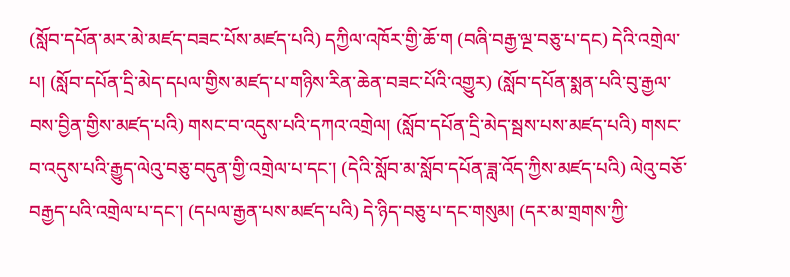(སློབ་དཔོན་མར་མེ་མཛད་བཟང་པོས་མཛད་པའི) དཀྱིལ་འཁོར་གྱི་ཆོ་ག (བཞི་བརྒྱ་ལྔ་བཅུ་པ་དང) དེའི་འགྲེལ་པ། (སློབ་དཔོན་དྲི་མེད་དཔལ་གྱིས་མཛད་པ་གཉིས་རིན་ཆེན་བཟང་པོའི་འགྱུར) (སློབ་དཔོན་སྨན་པའི་བུ་རྒྱལ་བས་བྱིན་གྱིས་མཛད་པའི) གསང་བ་འདུས་པའི་དཀའ་འགྲེལ། (སློབ་དཔོན་དྲི་མེད་སྦས་པས་མཛད་པའི) གསང་བ་འདུས་པའི་རྒྱུད་ལེའུ་བཅུ་བདུན་གྱི་འགྲེལ་པ་དང་། (དེའི་སློབ་མ་སློབ་དཔོན་ཟླ་འོད་ཀྱིས་མཛད་པའི) ལེའུ་བཅོ་བརྒྱད་པའི་འགྲེལ་པ་དང་། (དཔལ་རྒྱན་པས་མཛད་པའི) དེ་ཉིད་བཅུ་པ་དང་གསུམ། (དར་མ་གྲགས་ཀྱི་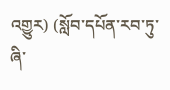འགྱུར) (སློབ་དཔོན་རབ་ཏུ་ཞི་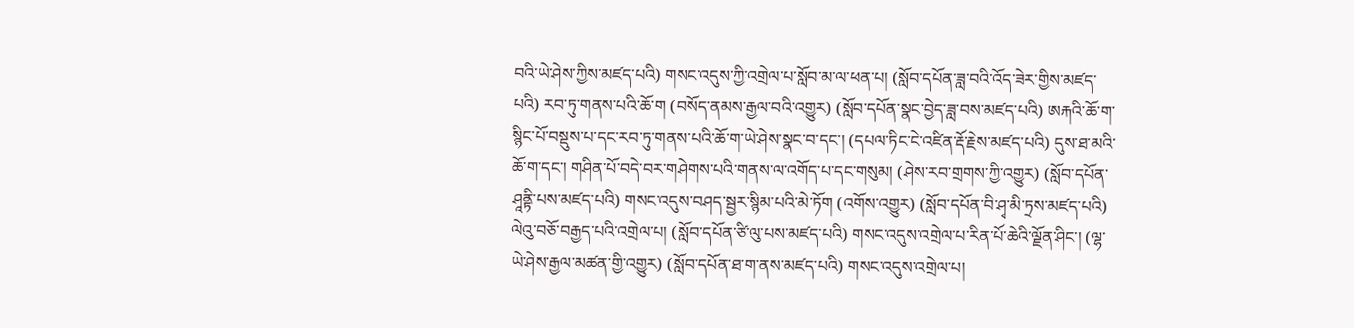བའི་ཡེ་ཤེས་ཀྱིས་མཛད་པའི) གསང་འདུས་ཀྱི་འགྲེལ་པ་སློབ་མ་ལ་ཕན་པ། (སློབ་དཔོན་ཟླ་བའི་འོད་ཟེར་གྱིས་མཛད་པའི) རབ་ཏུ་གནས་པའི་ཆོ་ག (བསོད་ནམས་རྒྱལ་བའི་འགྱུར) (སློབ་དཔོན་སྣང་བྱེད་ཟླ་བས་མཛད་པའི) ཨརྐའི་ཆོ་ག་སྙིང་པོ་བསྡུས་པ་དང་རབ་ཏུ་གནས་པའི་ཆོ་ག་ཡེ་ཤེས་སྣང་བ་དང་། (དཔལ་ཏིང་ངེ་འཛིན་རྡོ་རྗེས་མཛད་པའི) དུས་ཐ་མའི་ཆོ་ག་དང་། གཤིན་པོ་བདེ་བར་གཤེགས་པའི་གནས་ལ་འགོད་པ་དང་གསུམ། (ཤེས་རབ་གྲགས་ཀྱི་འགྱུར) (སློབ་དཔོན་ཤཱནྟི་པས་མཛད་པའི) གསང་འདུས་བཤད་སྦྱར་སྙིམ་པའི་མེ་ཏོག (འགོས་འགྱུར) (སློབ་དཔོན་བི་ཤྭ་མི་ཏྲས་མཛད་པའི) ལེའུ་བཅོ་བརྒྱད་པའི་འགྲེལ་པ། (སློབ་དཔོན་ཙི་ལུ་པས་མཛད་པའི) གསང་འདུས་འགྲེལ་པ་རིན་པོ་ཆེའི་ལྗོན་ཤིང་། (ལྷ་ཡེ་ཤེས་རྒྱལ་མཚན་གྱི་འགྱུར) (སློབ་དཔོན་ཐ་ག་ནས་མཛད་པའི) གསང་འདུས་འགྲེལ་པ།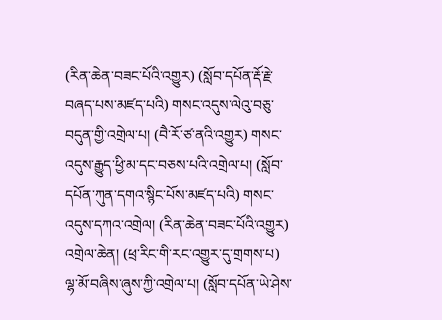(རིན་ཆེན་བཟང་པོའི་འགྱུར) (སློབ་དཔོན་རྡོ་རྗེ་བཞད་པས་མཛད་པའི) གསང་འདུས་ལེའུ་བཅུ་བདུན་གྱི་འགྲེལ་པ། (བཻ་རོ་ཙ་ནའི་འགྱུར) གསང་འདུས་རྒྱུད་ཕྱི་མ་དང་བཅས་པའི་འགྲེལ་པ། (སློབ་དཔོན་ཀུན་དགའ་སྙིང་པོས་མཛད་པའི) གསང་འདུས་དཀའ་འགྲེལ། (རིན་ཆེན་བཟང་པོའི་འགྱུར) འགྲེལ་ཆེན། (ཕྲ་རིང་གི་རང་འགྱུར་དུ་གྲགས་པ) ལྷ་མོ་བཞིས་ཞུས་ཀྱི་འགྲེལ་པ། (སློབ་དཔོན་ཡེ་ཤེས་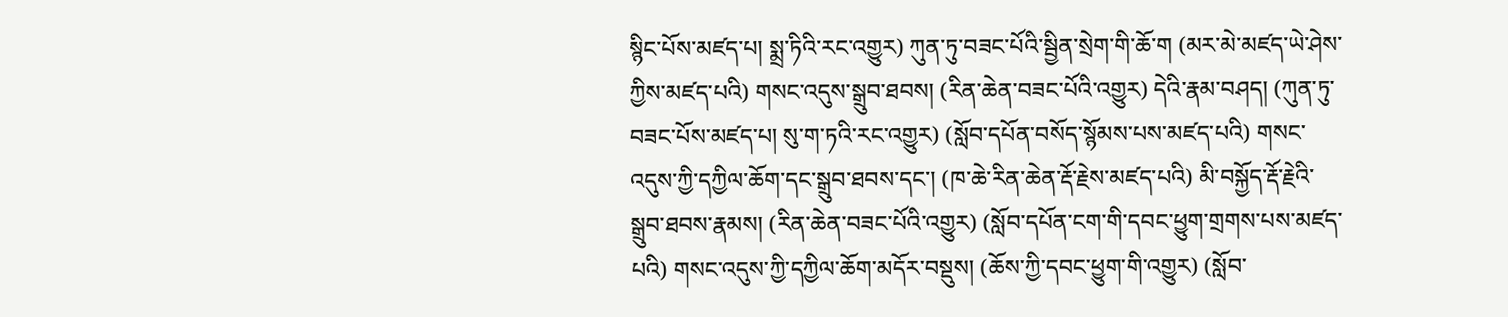སྙིང་པོས་མཛད་པ། སྨྲ་ཏིའི་རང་འགྱུར) ཀུན་ཏུ་བཟང་པོའི་སྦྱིན་སྲེག་གི་ཆོ་ག (མར་མེ་མཛད་ཡེ་ཤེས་ཀྱིས་མཛད་པའི) གསང་འདུས་སྒྲུབ་ཐབས། (རིན་ཆེན་བཟང་པོའི་འགྱུར) དེའི་རྣམ་བཤད། (ཀུན་ཏུ་བཟང་པོས་མཛད་པ། སུ་ག་ཏའི་རང་འགྱུར) (སློབ་དཔོན་བསོད་སྙོམས་པས་མཛད་པའི) གསང་འདུས་ཀྱི་དཀྱིལ་ཆོག་དང་སྒྲུབ་ཐབས་དང་། (ཁ་ཆེ་རིན་ཆེན་རྡོ་རྗེས་མཛད་པའི) མི་བསྐྱོད་རྡོ་རྗེའི་སྒྲུབ་ཐབས་རྣམས། (རིན་ཆེན་བཟང་པོའི་འགྱུར) (སློབ་དཔོན་ངག་གི་དབང་ཕྱུག་གྲགས་པས་མཛད་པའི) གསང་འདུས་ཀྱི་དཀྱིལ་ཆོག་མདོར་བསྡུས། (ཆོས་ཀྱི་དབང་ཕྱུག་གི་འགྱུར) (སློབ་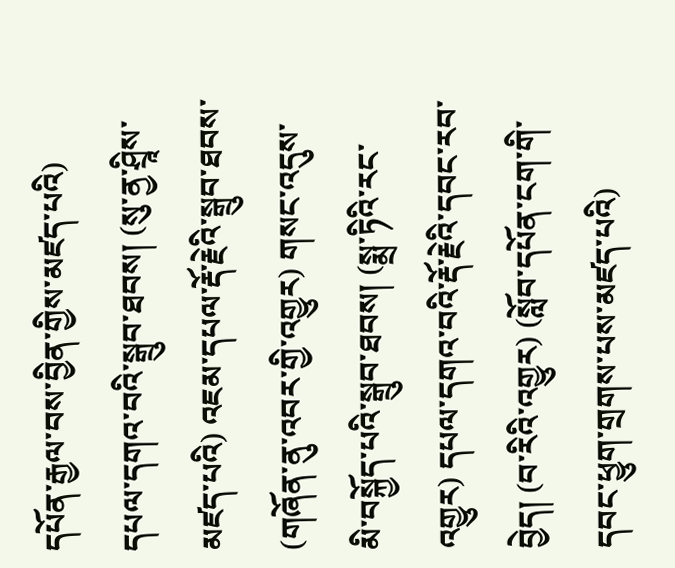དཔོན་རྒྱལ་བས་བྱིན་གྱིས་མཛད་པའི) དཔལ་དགའ་བའི་སྒྲུབ་ཐབས། (སུ་ནྱ་ཤྲཱིས་མཛད་པའི) འཇམ་དཔལ་རྡོ་རྗེའི་སྒྲུབ་ཐབས་ (གཞོན་ནུ་འབར་གྱི་འགྱུར) གསང་འདུས་མི་བསྐྱོད་པའི་སྒྲུབ་ཐབས། (སྨྲ་ཏིའི་རང་འགྱུར) དཔལ་དགའ་བའི་རྡོ་རྗེའི་དབང་རབ་བྱེད། (བ་རིའི་འགྱུར) (སློབ་དཔོན་ངག་གི་དབང་ཕྱུག་གྲགས་པས་མཛད་པའི)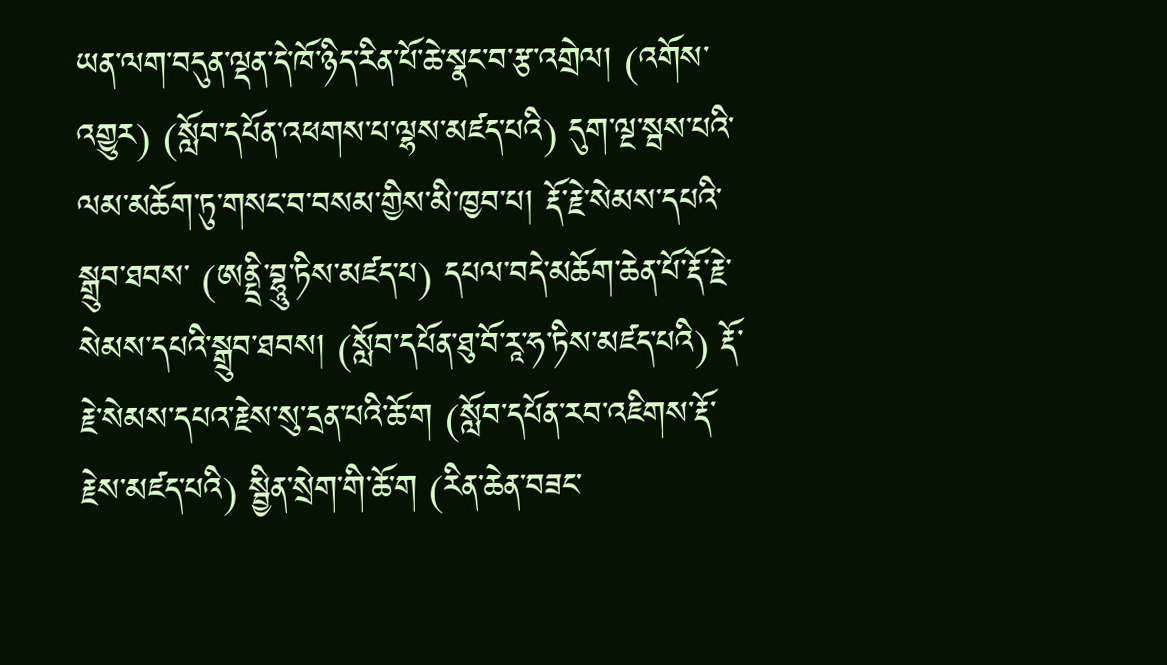ཡན་ལག་བདུན་ལྡན་དེ་ཁོ་ཉིད་རིན་པོ་ཆེ་སྣང་བ་རྩ་འགྲེལ། (འགོས་འགྱུར) (སློབ་དཔོན་འཕགས་པ་ལྷས་མཛད་པའི) དུག་ལྔ་སྦས་པའི་ལམ་མཆོག་ཏུ་གསང་བ་བསམ་གྱིས་མི་ཁྱབ་པ། རྡོ་རྗེ་སེམས་དཔའི་སྒྲུབ་ཐབས་ (ཨནྡྲི་བྷཱུ་ཏིས་མཛད་པ) དཔལ་བདེ་མཆོག་ཆེན་པོ་རྡོ་རྗེ་སེམས་དཔའི་སྒྲུབ་ཐབས། (སློབ་དཔོན་ཐུ་བོ་རཱ་ཧ་ཏིས་མཛད་པའི) རྡོ་རྗེ་སེམས་དཔའ་རྗེས་སུ་དྲན་པའི་ཆོ་ག (སློབ་དཔོན་རབ་འཇིགས་རྡོ་རྗེས་མཛད་པའི) སྦྱིན་སྲེག་གི་ཆོ་ག (རིན་ཆེན་བཟང་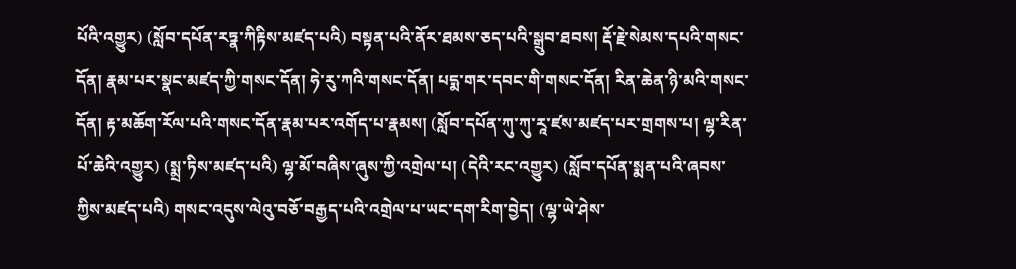པོའི་འགྱུར) (སློབ་དཔོན་རཏྣ་ཀིརྟིས་མཛད་པའི) བསྟན་པའི་ནོར་ཐམས་ཅད་པའི་སྒྲུབ་ཐབས། རྡོ་རྗེ་སེམས་དཔའི་གསང་དོན། རྣམ་པར་སྣང་མཛད་ཀྱི་གསང་དོན། ཧེ་རུ་ཀའི་གསང་དོན། པདྨ་གར་དབང་གི་གསང་དོན། རིན་ཆེན་ཉི་མའི་གསང་དོན། རྟ་མཆོག་རོལ་པའི་གསང་དོན་རྣམ་པར་འགོད་པ་རྣམས། (སློབ་དཔོན་ཀུ་ཀུ་རཱ་ཛས་མཛད་པར་གྲགས་པ། ལྷ་རིན་པོ་ཆེའི་འགྱུར) (སྨྲ་ཏིས་མཛད་པའི) ལྷ་མོ་བཞིས་ཞུས་ཀྱི་འགྲེལ་པ། (དེའི་རང་འགྱུར) (སློབ་དཔོན་སྨན་པའི་ཞབས་ཀྱིས་མཛད་པའི) གསང་འདུས་ལེའུ་བཅོ་བརྒྱད་པའི་འགྲེལ་པ་ཡང་དག་རིག་བྱེད། (ལྷ་ཡེ་ཤེས་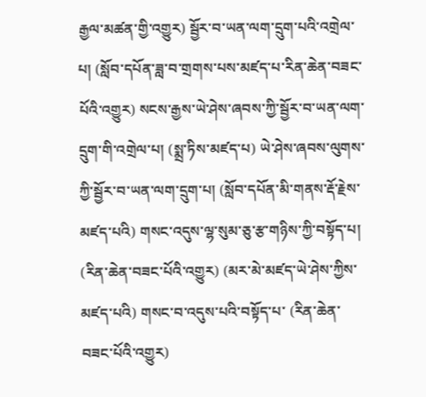རྒྱལ་མཚན་གྱི་འགྱུར) སྦྱོར་བ་ཡན་ལག་དྲུག་པའི་འགྲེལ་པ། (སློབ་དཔོན་ཟླ་བ་གྲགས་པས་མཛད་པ་རིན་ཆེན་བཟང་པོའི་འགྱུར) སངས་རྒྱས་ཡེ་ཤེས་ཞབས་ཀྱི་སྦྱོར་བ་ཡན་ལག་དྲུག་གི་འགྲེལ་པ། (སྨྲ་ཏིས་མཛད་པ) ཡེ་ཤེས་ཞབས་ལུགས་ཀྱི་སྦྱོར་བ་ཡན་ལག་དྲུག་པ། (སློབ་དཔོན་མི་གནས་རྡོ་རྗེས་མཛད་པའི) གསང་འདུས་ལྷ་སུམ་ཅུ་རྩ་གཉིས་ཀྱི་བསྟོད་པ། (རིན་ཆེན་བཟང་པོའི་འགྱུར) (མར་མེ་མཛད་ཡེ་ཤེས་ཀྱིས་མཛད་པའི) གསང་བ་འདུས་པའི་བསྟོད་པ་ (རིན་ཆེན་བཟང་པོའི་འགྱུར)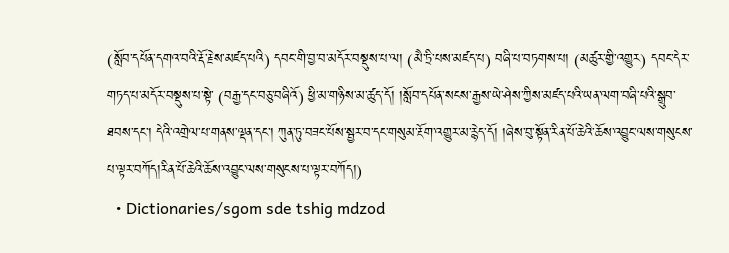(སློབ་དཔོན་དགའ་བའི་རྡོ་རྗེས་མཛད་པའི) དབང་གི་བྱ་བ་མདོར་བསྡུས་པ་ལ། (མཻ་ཏྲི་པས་མཛད་པ) བཞི་པ་བཏགས་པ། (མཚུར་གྱི་འགྱུར) དབང་དེར་གཏད་པ་མདོར་བསྡུས་པ་སྟེ་ (བརྒྱ་དང་བཅུ་བཞིའོ) ཕྱི་མ་གཉིས་མ་ཚུད་དོ། །སློབ་དཔོན་སངས་རྒྱས་ཡེ་ཤེས་ཀྱིས་མཛད་པའི་ཡན་ལག་བཞི་པའི་སྒྲུབ་ཐབས་དང་། དེའི་འགྲེལ་པ་གནས་ལྡན་དང་། ཀུན་ཏུ་བཟང་པོས་སྦྱར་བ་དང་གསུམ་རྔོག་འགྱུར་མ་རྙེད་དོ། །ཞེས་བུ་སྟོན་རིན་པོ་ཆེའི་ཆོས་འབྱུང་ལས་གསུངས་པ་ལྟར་བཀོད།རིན་པོ་ཆེའི་ཆོས་འབྱུང་ལས་གསུངས་པ་ལྟར་བཀོད།)
  • Dictionaries/sgom sde tshig mdzod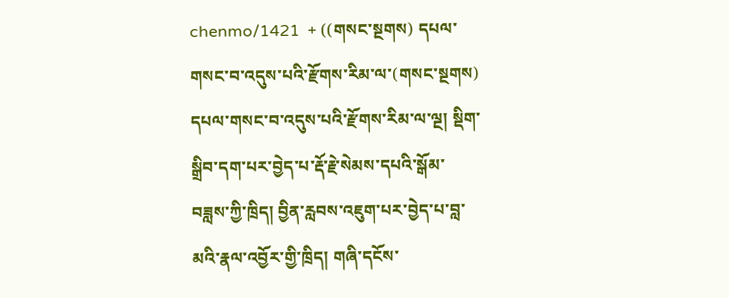chenmo/1421  + ((གསང་སྔགས) དཔལ་གསང་བ་འདུས་པའི་རྫོགས་རིམ་ལ་(གསང་སྔགས) དཔལ་གསང་བ་འདུས་པའི་རྫོགས་རིམ་ལ་ལྔ། སྡིག་སྒྲིབ་དག་པར་བྱེད་པ་རྡོ་རྗེ་སེམས་དཔའི་སྒོམ་བཟླས་ཀྱི་ཁྲིད། བྱིན་རླབས་འཇུག་པར་བྱེད་པ་བླ་མའི་རྣལ་འབྱོར་གྱི་ཁྲིད། གཞི་དངོས་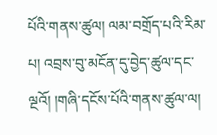པོའི་གནས་ཚུལ། ལམ་བགྲོད་པའི་རིམ་པ། འབྲས་བུ་མངོན་དུ་བྱེད་ཚུལ་དང་ལྔའོ། །གཞི་དངོས་པོའི་གནས་ཚུལ་ལ།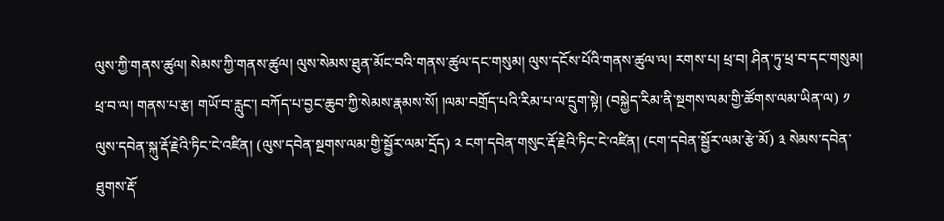ལུས་ཀྱི་གནས་ཚུལ། སེམས་ཀྱི་གནས་ཚུལ། ལུས་སེམས་ཐུན་མོང་བའི་གནས་ཚུལ་དང་གསུམ། ལུས་དངོས་པོའི་གནས་ཚུལ་ལ། རགས་པ། ཕྲ་བ། ཤིན་ཏུ་ཕྲ་བ་དང་གསུམ། ཕྲ་བ་ལ། གནས་པ་རྩ། གཡོ་བ་རླུང་། བཀོད་པ་བྱང་ཆུབ་ཀྱི་སེམས་རྣམས་སོ། །ལམ་བགྲོད་པའི་རིམ་པ་ལ་དྲུག་སྟེ། (བསྐྱེད་རིམ་ནི་སྔགས་ལམ་གྱི་ཚོགས་ལམ་ཡིན་ལ) ༡ ལུས་དབེན་སྐུ་རྡོ་རྗེའི་ཏིང་ངེ་འཛིན། (ལུས་དབེན་སྔགས་ལམ་གྱི་སྦྱོར་ལམ་དྲོད) ༢ ངག་དབེན་གསུང་རྡོ་རྗེའི་ཏིང་ངེ་འཛིན། (ངག་དབེན་སྦྱོར་ལམ་རྩེ་མོ) ༣ སེམས་དབེན་ཐུགས་རྡོ་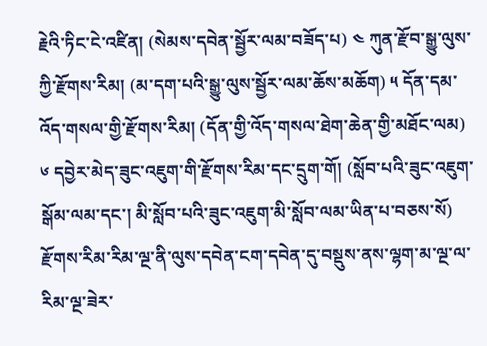རྗེའི་ཏིང་ངེ་འཛིན། (སེམས་དབེན་སྦྱོར་ལམ་བཟོད་པ) ༤ ཀུན་རྫོབ་སྒྱུ་ལུས་ཀྱི་རྫོགས་རིམ། (མ་དག་པའི་སྒྱུ་ལུས་སྦྱོར་ལམ་ཆོས་མཆོག) ༥ དོན་དམ་འོད་གསལ་གྱི་རྫོགས་རིམ། (དོན་གྱི་འོད་གསལ་ཐེག་ཆེན་གྱི་མཐོང་ལམ) ༦ དབྱེར་མེད་ཟུང་འཇུག་གི་རྫོགས་རིམ་དང་དྲུག་གོ། (སློབ་པའི་ཟུང་འཇུག་སྒོམ་ལམ་དང་། མི་སློབ་པའི་ཟུང་འཇུག་མི་སློབ་ལམ་ཡིན་པ་བཅས་སོ) རྫོགས་རིམ་རིམ་ལྔ་ནི་ལུས་དབེན་ངག་དབེན་དུ་བསྡུས་ནས་ལྷག་མ་ལྔ་ལ་རིམ་ལྔ་ཟེར་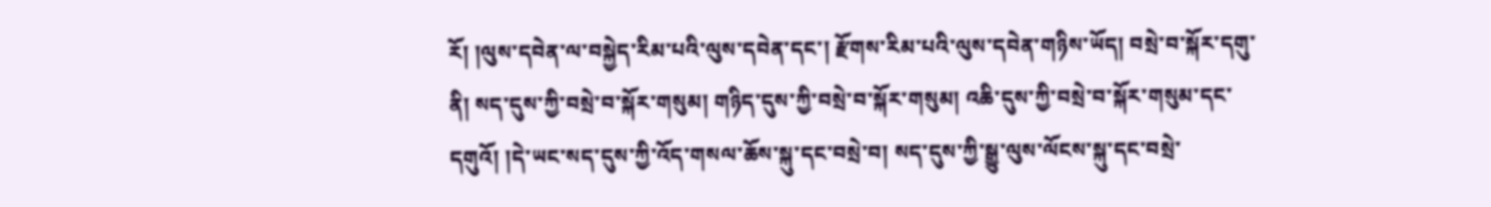རོ། །ལུས་དབེན་ལ་བསྐྱེད་རིམ་པའི་ལུས་དབེན་དང་། རྫོགས་རིམ་པའི་ལུས་དབེན་གཉིས་ཡོད། བསྲེ་བ་སྐོར་དགུ་ནི། སད་དུས་ཀྱི་བསྲེ་བ་སྐོར་གསུམ། གཉིད་དུས་ཀྱི་བསྲེ་བ་སྐོར་གསུམ། འཆི་དུས་ཀྱི་བསྲེ་བ་སྐོར་གསུམ་དང་དགུའོ། །དེ་ཡང་སད་དུས་ཀྱི་འོད་གསལ་ཆོས་སྐུ་དང་བསྲེ་བ། སད་དུས་ཀྱི་སྒྱུ་ལུས་ལོངས་སྐུ་དང་བསྲེ་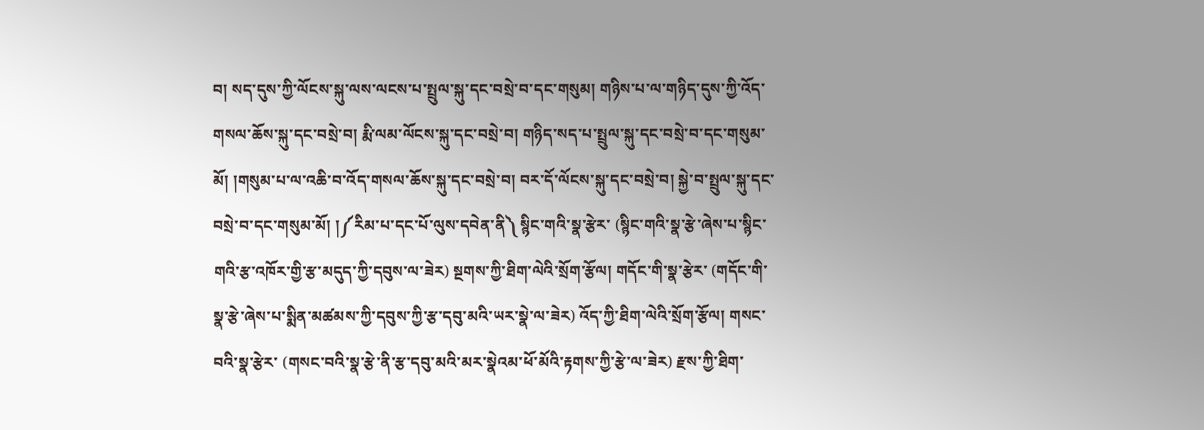བ། སད་དུས་ཀྱི་ལོངས་སྐུ་ལས་ལངས་པ་སྤྲུལ་སྐུ་དང་བསྲེ་བ་དང་གསུམ། གཉིས་པ་ལ་གཉིད་དུས་ཀྱི་འོད་གསལ་ཆོས་སྐུ་དང་བསྲེ་བ། རྨི་ལམ་ལོངས་སྐུ་དང་བསྲེ་བ། གཉིད་སད་པ་སྤྲུལ་སྐུ་དང་བསྲེ་བ་དང་གསུམ་མོ། །གསུམ་པ་ལ་འཆི་བ་འོད་གསལ་ཆོས་སྐུ་དང་བསྲེ་བ། བར་དོ་ལོངས་སྐུ་དང་བསྲེ་བ། སྐྱེ་བ་སྤྲུལ་སྐུ་དང་བསྲེ་བ་དང་གསུམ་མོ། །༼རིམ་པ་དང་པོ་ལུས་དབེན་ནི༽ སྙིང་གའི་སྣ་རྩེར་ (སྙིང་གའི་སྣ་རྩེ་ཞེས་པ་སྙིང་གའི་རྩ་འཁོར་གྱི་རྩ་མདུད་ཀྱི་དབུས་ལ་ཟེར) སྔགས་ཀྱི་ཐིག་ལེའི་སྲོག་རྩོལ། གདོང་གི་སྣ་རྩེར་ (གདོང་གི་སྣ་རྩེ་ཞེས་པ་སྨིན་མཚམས་ཀྱི་དབུས་ཀྱི་རྩ་དབུ་མའི་ཡར་སྣེ་ལ་ཟེར) འོད་ཀྱི་ཐིག་ལེའི་སྲོག་རྩོལ། གསང་བའི་སྣ་རྩེར་ (གསང་བའི་སྣ་རྩེ་ནི་རྩ་དབུ་མའི་མར་སྣེའམ་ཕོ་མོའི་རྟགས་ཀྱི་རྩེ་ལ་ཟེར) རྫས་ཀྱི་ཐིག་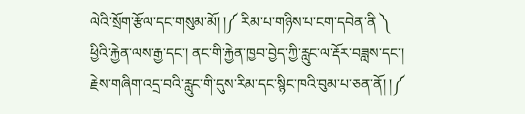ལེའི་སྲོག་རྩོལ་དང་གསུམ་མོ། །༼ རིམ་པ་གཉིས་པ་ངག་དབེན་ནི ༽ ཕྱིའི་རྐྱེན་ལས་རྒྱ་དང་། ནང་གི་རྐྱེན་ཁྱབ་བྱེད་ཀྱི་རླུང་ལ་རྡོར་བཟླས་དང་། རྗེས་གཞིག་འདྲ་བའི་རླུང་གི་དུས་རིམ་དང་སྙིང་ཁའི་བུམ་པ་ཅན་ནོ། །༼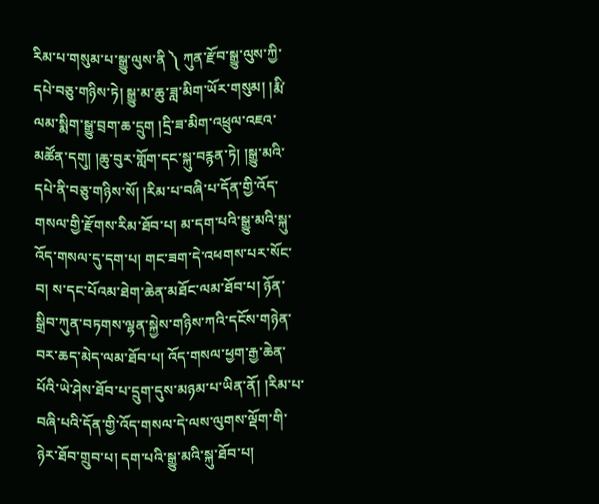རིམ་པ་གསུམ་པ་སྒྱུ་ལུས་ནི ༽ ཀུན་རྫོབ་སྒྱུ་ལུས་ཀྱི་དཔེ་བཅུ་གཉིས་ཏེ། སྒྱུ་མ་ཆུ་ཟླ་མིག་ཡོར་གསུམ། །རྨི་ལམ་སྨིག་སྒྱུ་བྲག་ཆ་དྲུག །དྲི་ཟ་མིག་འཕྲུལ་འཇའ་མཚོན་དགུ། །ཆུ་བུར་གློག་དང་སྐུ་བརྙན་ཏེ། །སྒྱུ་མའི་དཔེ་ནི་བཅུ་གཉིས་སོ། །རིམ་པ་བཞི་པ་དོན་གྱི་འོད་གསལ་གྱི་རྫོགས་རིམ་ཐོབ་པ། མ་དག་པའི་སྒྱུ་མའི་སྐུ་འོད་གསལ་དུ་དག་པ། གང་ཟག་དེ་འཕགས་པར་སོང་བ། ས་དང་པོའམ་ཐེག་ཆེན་མཐོང་ལམ་ཐོབ་པ། ཉོན་སྒྲིབ་ཀུན་བཏགས་ལྷན་སྐྱེས་གཉིས་ཀའི་དངོས་གཉེན་བར་ཆད་མེད་ལམ་ཐོབ་པ། འོད་གསལ་ཕྱག་རྒྱ་ཆེན་པོའི་ཡེ་ཤེས་ཐོབ་པ་དྲུག་དུས་མཉམ་པ་ཡིན་ནོ། །རིམ་པ་བཞི་པའི་དོན་གྱི་འོད་གསལ་དེ་ལས་ལུགས་ལྡོག་གི་ཉེར་ཐོབ་གྲུབ་པ། དག་པའི་སྒྱུ་མའི་སྐུ་ཐོབ་པ།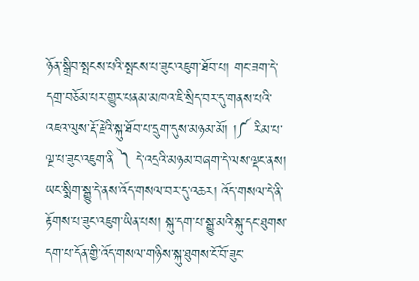ཉོན་སྒྲིབ་སྤངས་པའི་སྤངས་པ་ཟུང་འཇུག་ཐོབ་པ། གང་ཟག་དེ་དགྲ་བཅོམ་པར་གྱུར་པནམ་མཁའ་ཇི་སྲིད་བར་དུ་གནས་པའི་འཇའ་ལུས་རྡོ་རྗེའི་སྐུ་ཐོབ་པ་དྲུག་དུས་མཉམ་མོ། །༼ རིམ་པ་ལྔ་པ་ཟུང་འཇུག་ནི ༽ དེ་འདྲའི་མཉམ་བཞག་དེ་ལས་ལྡང་ནས། ཡང་སྨིག་སྒྱུ་དེ་ནས་འོད་གསལ་བར་དུ་འཆར། འོད་གསལ་དེ་ནི་རྟོགས་པ་ཟུང་འཇུག་ཡིན་པས། སྐུ་དག་པ་སྒྱུ་མའི་སྐུ་དང་ཐུགས་དག་པ་དོན་གྱི་འོད་གསལ་གཉིས་སྐུ་ཐུགས་ངོ་བོ་ཟུང་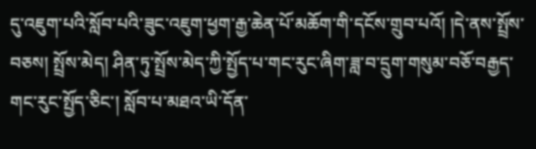དུ་འཇུག་པའི་སློབ་པའི་ཟུང་འཇུག་ཕྱག་རྒྱ་ཆེན་པོ་མཆོག་གི་དངོས་གྲུབ་པའོ། །དེ་ནས་སྤྲོས་བཅས། སྤྲོས་མེད། ཤིན་ཏུ་སྤྲོས་མེད་ཀྱི་སྤྱོད་པ་གང་རུང་ཞིག་ཟླ་བ་དྲུག་གསུམ་བཅོ་བརྒྱད་གང་རུང་སྤྱོད་ཅིང་། སློབ་པ་མཐའ་ཡི་དོན་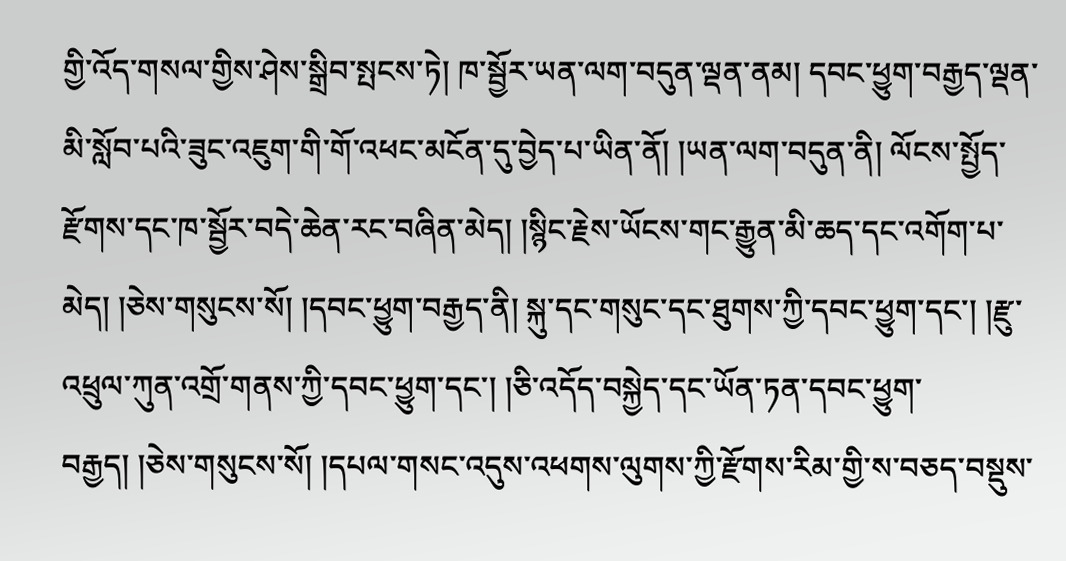གྱི་འོད་གསལ་གྱིས་ཤེས་སྒྲིབ་སྤངས་ཏེ། ཁ་སྦྱོར་ཡན་ལག་བདུན་ལྡན་ནམ། དབང་ཕྱུག་བརྒྱད་ལྡན་མི་སློབ་པའི་ཟུང་འཇུག་གི་གོ་འཕང་མངོན་དུ་བྱེད་པ་ཡིན་ནོ། །ཡན་ལག་བདུན་ནི། ལོངས་སྤྱོད་རྫོགས་དང་ཁ་སྦྱོར་བདེ་ཆེན་རང་བཞིན་མེད། །སྙིང་རྗེས་ཡོངས་གང་རྒྱུན་མི་ཆད་དང་འགོག་པ་མེད། །ཅེས་གསུངས་སོ། །དབང་ཕྱུག་བརྒྱད་ནི། སྐུ་དང་གསུང་དང་ཐུགས་ཀྱི་དབང་ཕྱུག་དང་། །རྫུ་འཕྲུལ་ཀུན་འགྲོ་གནས་ཀྱི་དབང་ཕྱུག་དང་། །ཅི་འདོད་བསྐྱེད་དང་ཡོན་ཏན་དབང་ཕྱུག་བརྒྱད། །ཅེས་གསུངས་སོ། །དཔལ་གསང་འདུས་འཕགས་ལུགས་ཀྱི་རྫོགས་རིམ་གྱི་ས་བཅད་བསྡུས་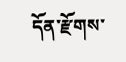དོན་རྫོགས་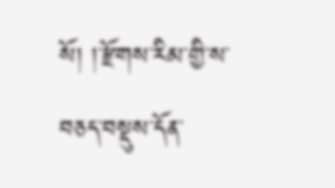སོ། །་རྫོགས་རིམ་གྱི་ས་བཅད་བསྡུས་དོན་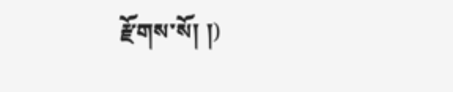རྫོགས་སོ། །)